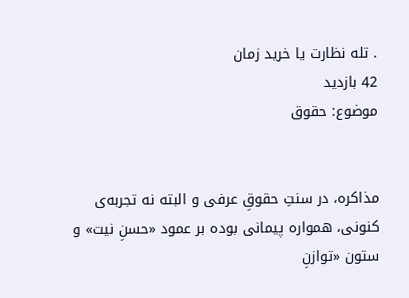. تله نظارت یا خرید زمان
42 بازدید
موضوع: حقوق


مذاکره، در سنتِ حقوقِ عرفی و البته نه تجربه‌ی کنونی، همواره پیمانی بوده بر عمود «حسنِ نیت» و ستون «توازنِ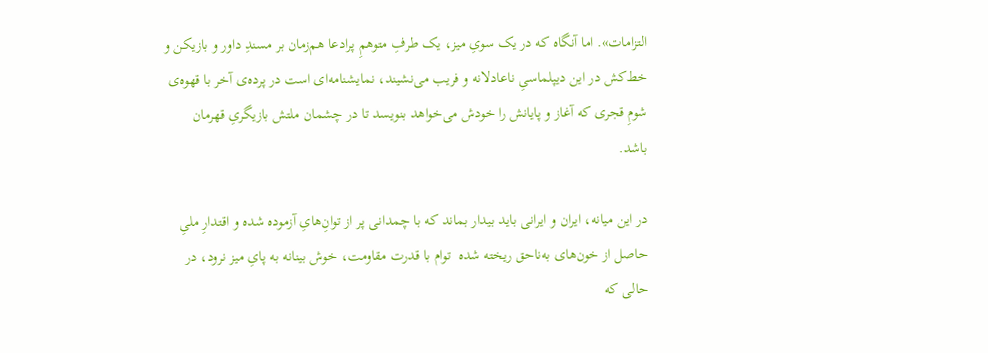التزامات». اما آنگاه که در یک سویِ میز، یک طرفِ متوهمِ پرادعا هم‌زمان بر مسندِ داور و بازیکن و خط‌کش در این دیپلماسیِ ناعادلانه و فریب می‌نشیند، نمایشنامه‌ای است در پرده‌ی آخر با قهوه‌ی شومِ قجری که آغاز و پایانش را خودش می‌خواهد بنویسد تا در چشمان ملتش بازیگریِ قهرمان باشد.

در این میانه، ایران و ایرانی باید بیدار بماند که با چمدانی پر از توانِ‌هایِ آزموده شده و اقتدارِ ملیِ حاصل از خون‌های به‌ناحق ریخته شده  توام با قدرت مقاومت، خوش بینانه به پایِ میز نرود، در حالی که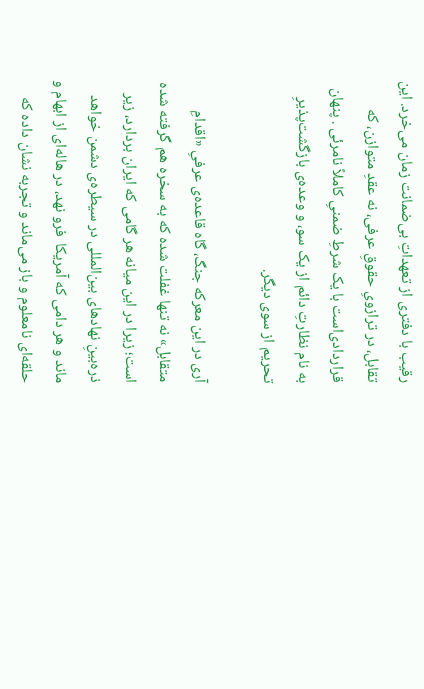رقیب با دفتری از تعهداتِ بی‌ضمانت زمان می‌خرد. این تقابل، در ترازویِ حقوقِ عرفی، نه عقدِ متوازن، که قراردادی‌است با یک شرطِ ضمنیِ کاملاً نامرئی . پنهان به نام نظارتِ دائم از یک سو، و وعده‌ی بازگشت‌پذیرِ تحریم از سوی دیگر.

آری در این معرکه جنگ، گاه قاعده‌ی عرفیِ «اقدامِ متقابل» نه تنها غفلت شده که به سخره هم گرفته شده است؛ زیرا در این میانه هر گامی که ایران بر‌دارد، زیر ذره‌بینِ نهادهای بین‌المللی در سیطره‌ی دشمن خواهد ماند و هر دامی که آمریکا  فرو نهد، در هاله‌ای از ابهام و حلقه‌ای نامعلوم و باز می‌ماند و تجربه نشان داده که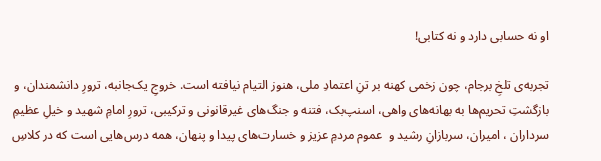او نه حسابی دارد و نه کتابی!

تجربه‌ی تلخِ برجام، چون زخمی کهنه بر تنِ اعتمادِ ملی، هنوز التیام نیافته است. خروجِ یک‌جانبه، ترورِ دانشمندان، و بازگشتِ تحریم‌ها به بهانه‌های واهی، اسنپ‌بک، فتنه و جنگ‌های غیرقانونی و ترکیبی، ترورِ امامِ شهید و خیلِ عظیمِ  سرداران ، امیران، سربازانِ رشید و  عموم مردمِ عزیز و خسارت‌های پیدا و پنهان، همه درس‌هایی است که در کلاسِ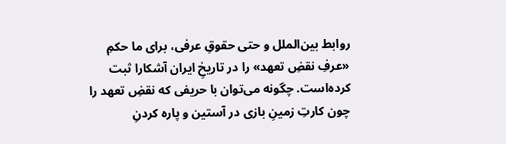روابط‌ بین‌الملل و حتی حقوقِ عرفی، برای ما حکمِ «عرفِ نقضِ تعهد» را در تاریخِ ایران آشکارا ثبت کرده‌است. چگونه می‌توان با حریفی که نقضِ تعهد را چون کارتِ زمینِ بازی در آستین و پاره کردنِ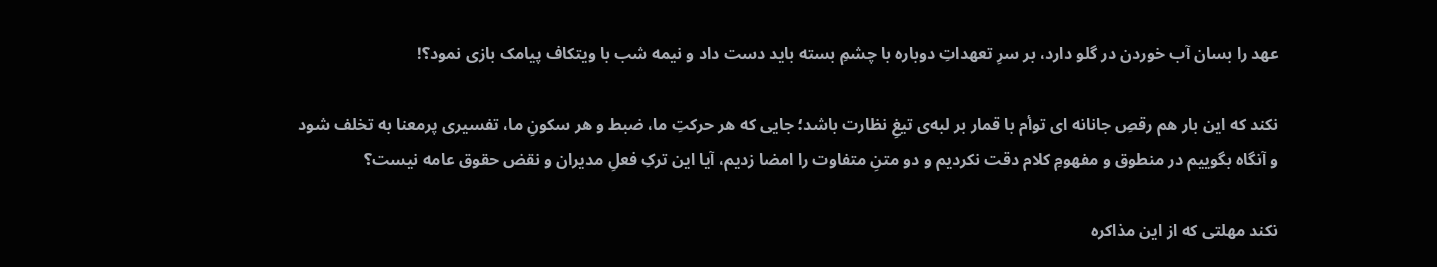عهد را بسان آب خوردن در گلو دارد، بر سرِ تعهداتِ دوباره با چشمِ بسته باید دست داد و نیمه شب با ویتکاف پیامک بازی نمود؟!

نکند که این بار هم رقصِ جانانه‌ ای توأم با قمار بر لبه‌ی تیغِ نظارت باشد؛ جایی که هر حرکتِ ما، ضبط و هر سکونِ ما، تفسیری پرمعنا به تخلف شود و آنگاه بگوییم در منطوق و مفهومِ کلام دقت نکردیم و دو متنِ متفاوت را امضا زدیم، آیا این ترکِ فعلِ مدیران و نقض حقوق عامه نیست؟

نکند مهلتی که از این مذاکره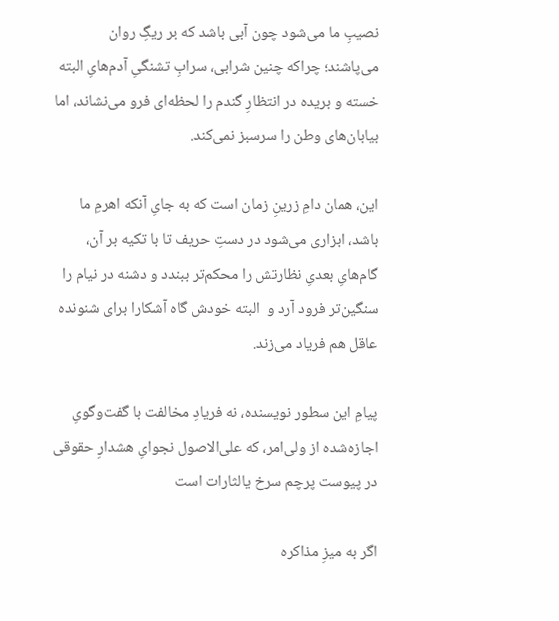نصیبِ ما می‌شود چون آبی باشد که بر ریگِ روان می‌پاشند؛ چراکه چنین شرابی، سرابِ تشنگیِ آدم‌هایِ البته خسته و بریده در انتظارِ گندم را لحظه‌ای فرو می‌نشاند، اما بیابان‌های وطن را سرسبز نمی‌کند.

این، همان دامِ زرینِ زمان است که به جایِ آنکه اهرمِ ما باشد، ابزاری می‌شود در دستِ حریف تا با تکیه بر آن، گام‌هایِ بعدیِ نظارتش را محکم‌تر ببندد و دشنه در نیام را سنگین‌تر فرود آرد و  البته خودش گاه آشکارا برای شنونده عاقل هم فریاد می‌زند.

پیامِ این سطور نویسنده، نه فریادِ مخالفت با گفت‌وگویِ اجازه‌شده از ولی‌امر، که علی‌الاصول نجوایِ هشدارِ حقوقی در پیوست پرچم سرخ یالثارات است

اگر به میزِ مذاکره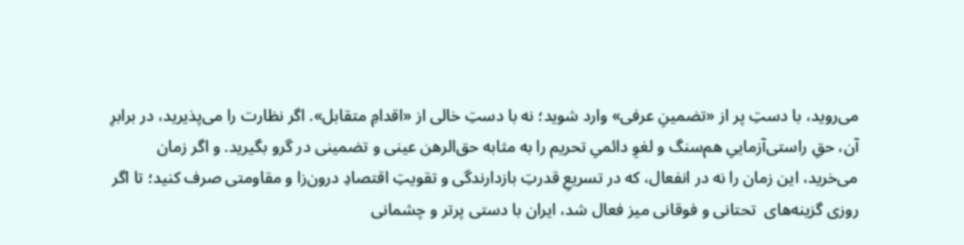می‌روید، با دستِ پر از «تضمینِ عرفی» وارد شوید؛ نه با دستِ خالی از «اقدامِ متقابل». اگر نظارت را می‌پذیرید، در برابرِ آن، حقِ راستی‌آزماییِ هم‌سنگ و لغوِ دائمیِ تحریم را به مثابه‌ حق‌الرهن عینی و تضمینی در گرو بگیرید. و اگر زمان می‌خرید، این زمان را نه در انفعال، که در تسریعِ قدرتِ بازدارندگی و تقویتِ اقتصادِ درون‌زا و مقاومتی صرف کنید؛ تا اگر روزی گزینه‌های  تحتانی و فوقانی میز فعال شد، ایران با دستی پرتر و چشمانی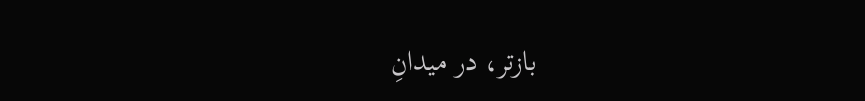بازتر، در میدانِ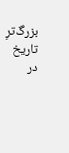بزرگ‌ترِ تاریخ در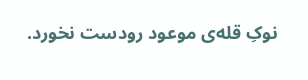نوکِ قله‌ی موعود رودست نخورد.